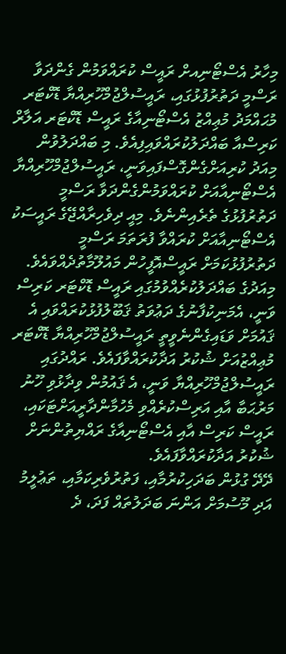މިހާރު އެސްޓޯނިއށް ރައީސް ކުރައްވަމުން ގެންދަވާ ރަސްމީ ދަތުރުފުޅުގައި، ރައީސުލްޖުމްހޫރިއްޔާ ޑޮކްޓަރ މުޙައްމަދު މުޢިއްޒު އެސްޓޯނިއާގެ ރައީސް ޑޮކްޓަރ އަލާރް ކަރިސްއާ ބައްދަލުކުރައްވައިފިއެވެ. މި ބައްދަލުވުން މިއަދު ކުރިއަށްގެންގޮސްފައިވަނީ، ރައީސުލްޖުމްހޫރިއްޔާ އެސްޓޯނިއާއަށް ކުރައްވަމުންގެންދަވާ ރަސްމީ ދަތުރުފުޅުގެ ތެރެއިންނެވެ. މިއީ ދިވެހިރާއްޖޭގެ ރައީސަކު އެސްޓޯނިއާއަށް ކުރައްވާ ފުރަތަމަ ރަސްމީ ދަތުރުފުޅުކަމަށް ރައީސްއޮފީހުން މައުލޫމާތުދެއްވައެވެ.
މިއަދުގެ ބައްދަލުކުރެއްވުމުގައި ރައީސް ޑޮކްޓަރ ކަރިސް ވަނީ، އެމަނިކުފާނުގެ ދަޢުވަތު ޤަބޫލުފުޅުކުރައްވައި އެ ޤައުމަށް ވަޑައިގެންނެވީތީ ރައީސުލްޖުމްހޫރިއްޔާ ޑޮކްޓަރ މުޢިއްޒުއަށް ޝުކުރު އަދާކުރައްވާފައެވެ. ރައްދުގައި ރައީސުލްޖުމްހޫރިއްޔާ ވަނީ، އެ ޤައުމުން ވިދާޅުވި ހޫނު މަރުޙަބާ އާއި އަރިސްކުރެއްވި މެހުމާންދާރީއަށްޓަކައި، ރައީސް ކަރިސް އާއި އެސްޓޯނިއާގެ ރައްޔިތުންނަށް ޝުކުރު އަދާކުރައްވާފައެވެ.
ދޭދޭ ގުޅުން ބަދަހިކުރުމާއި، ފަތުރުވެރިކަމާއި، ތަޢުލީމު އަދި މޫސުމަށް އަންނަ ބަދަލުތައް ފަދަ، ދެ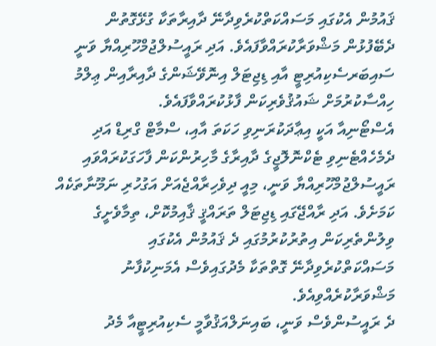ޤައުމުން އެކުގައި މަސައްކަތްކުރެވިދާނޭ ދާއިރާތަކާ ގުޅޭގޮތުން ދެބޭފުޅުން މަޝްވަރާކުރައްވާފައެވެ. އަދި ރައީސުލްޖުމްހޫރިއްޔާ ވަނީ ސައިބަރސެކިއުރިޓީ އާއި ޑިޖިޓަލް އިނޮވޭޝަންގެ ދާއިރާއިން ޢިލްމު ހިއްސާކުރުމަށް ޝައުޤުވެރިކަން ފާޅުކުރައްވާފައެވެ.
އެސްޓޯނިއާ އަކީ އިޢާދަކުރަނިވި ހަކަތަ އާއި، ސްމާޓް ގްރިޑް އަދި ދެމެހެއްޓެނިވި ޓެކްނޮލޮޖީގެ ދާއިރާގެ މާހިރުންކަން ފާހަގަކުރައްވައި ރައީސުލްޖުމްހޫރިއްޔާ ވަނީ، މިއީ ދިވެހިރާއްޖެއަށް އަގުހުރި ނަމޫނާތަކެއް ކަމަށެވެ. އަދި ރާއްޖޭގައި ޑިޖިޓަލް ތަރައްޤީ ޤާއިމުކޮށް، ތިމާވެށީގެ ވިލުންތެރިކަން އިތުރުކުރުމުގައި ދެ ޤައުމުން އެކުގައި މަސައްކަތްކުރެވިދާނޭ ގޮތްތަކާ މެދުގައިވެސް އެމަނިކުފާނު މަޝްވަރާކުރެއްވިއެވެ.
ދެ ރައީސުންވެސް ވަނީ، ބައިނަލްއަޤުވާމީ ސެކިއުރިޓީއާ މެދު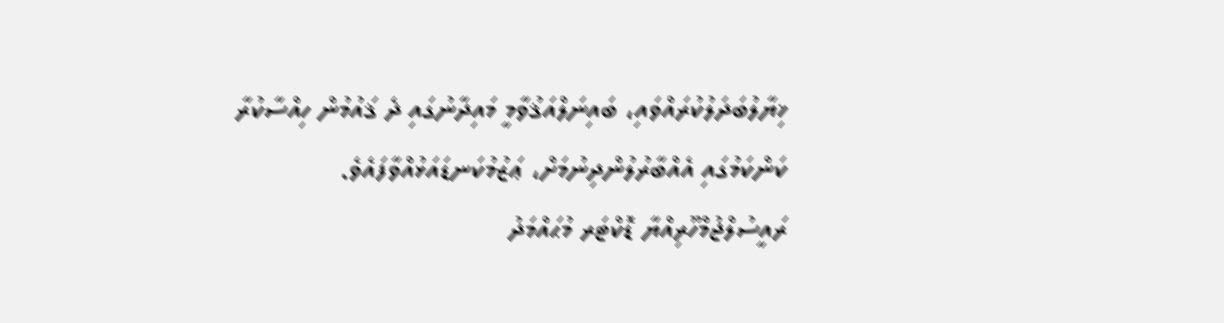ޚިޔާލުބަދަލުކުރައްވައި، ބައިނަލްއަޤުވާމީ މައިދާނުގައި ދެ ޤައުމުން ހިއްސާކުރާ ކަންކަމުގައި އެއްބާރުލުންދިނުމަށް، ޢަޒުމުކަނޑައަޅުއްވާފައެވެ.
ރައީސުލްޖުމްހޫރިއްޔާ ޑޮކްޓަރ މުޙައްމަދު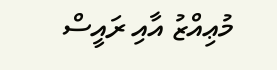މުޢިއްޒު އާއި ރައީސް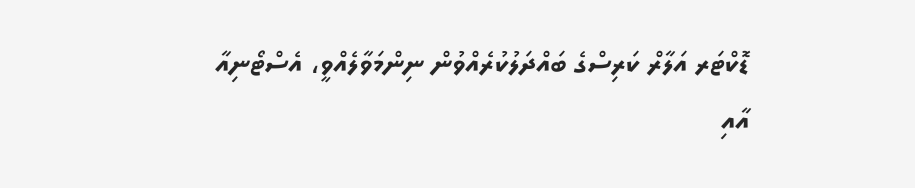ޑޮކްޓަރ އަލާރް ކަރިސްގެ ބައްދަލުކުރެއްވުން ނިންމަވާލެއްވީ، އެސްޓޯނިއާ އާއި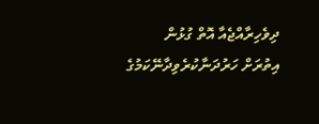ދިވެހިރާއްޖެއާ އޮތް ގުޅުން އިތުރަށް ހަރުދަނާކުރެވިދާނޭކަމުގެ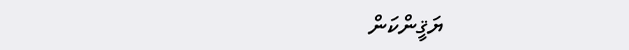ޔަޤީންކަން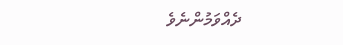ދެއްވަމުންނެވެ